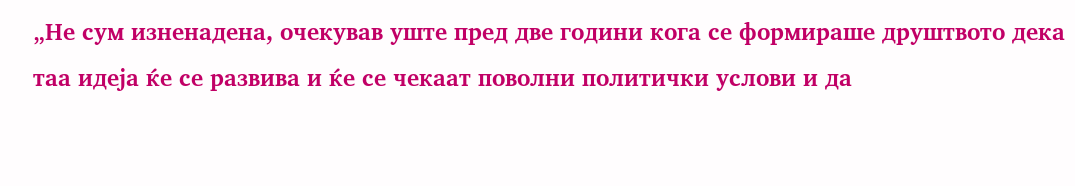„Не сум изненадена, очекував уште пред две години кога се формираше друштвото дека таа идеја ќе се развива и ќе се чекаат поволни политички услови и да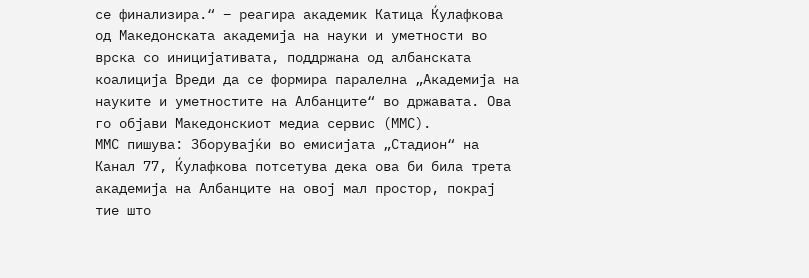се финализира.“ – реагира академик Катица Ќулафкова од Македонската академија на науки и уметности во врска со иницијативата, поддржана од албанската коалиција Вреди да се формира паралелна „Академија на науките и уметностите на Албанците“ во државата. Ова го објави Македонскиот медиа сервис (ММС).
ММС пишува: Зборувајќи во емисијата „Стадион“ на Канал 77, Ќулафкова потсетува дека ова би била трета академија на Албанците на овој мал простор, покрај тие што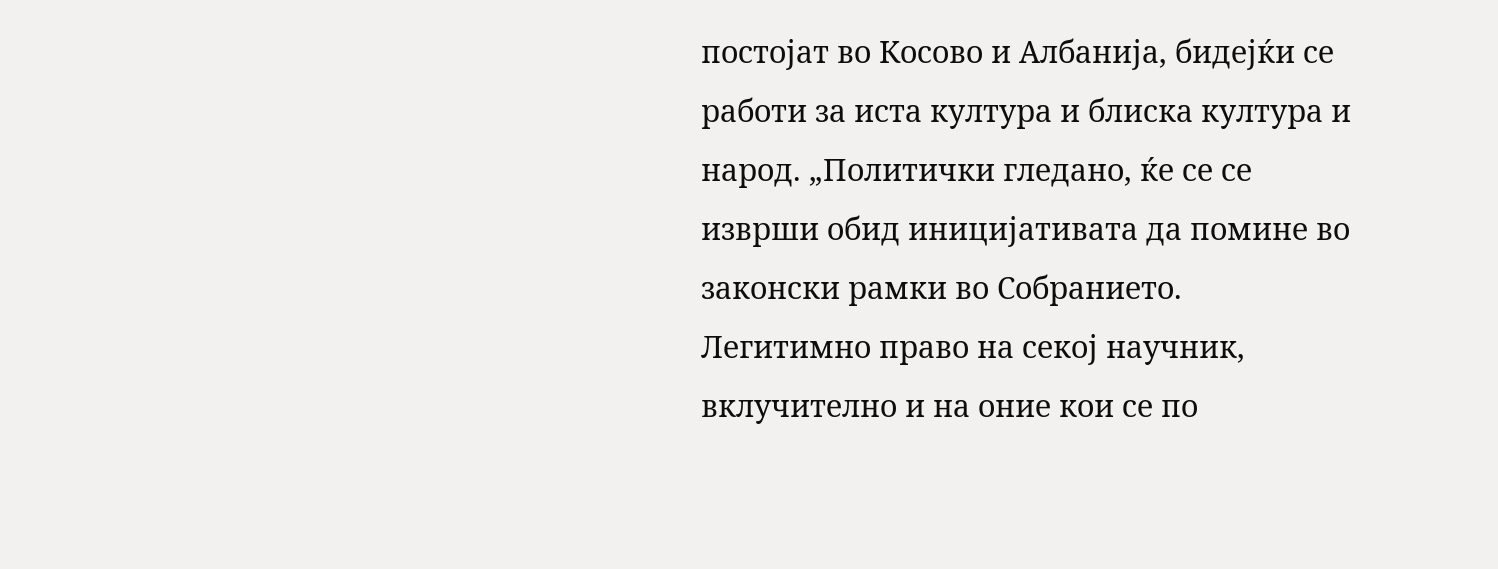постојат во Косово и Албанија, бидејќи се работи за иста култура и блиска култура и народ. „Политички гледано, ќе се се изврши обид иницијативата да помине во законски рамки во Собранието. Легитимно право на секој научник, вклучително и на оние кои се по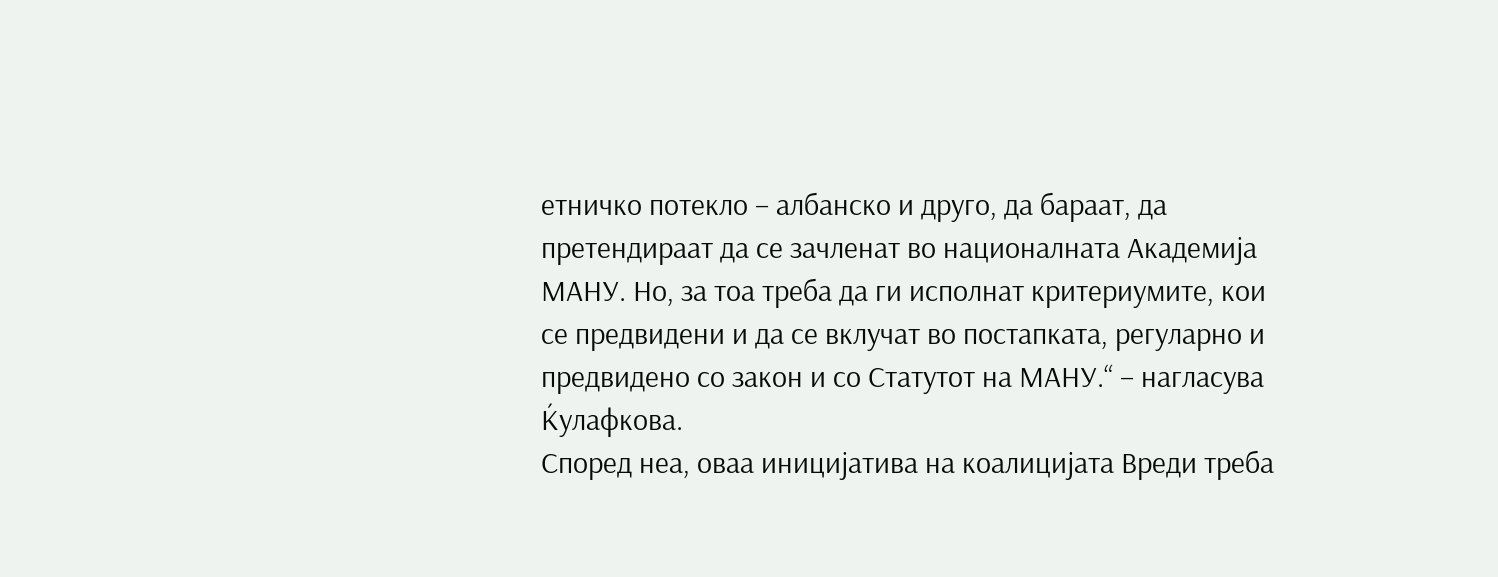етничко потекло – албанско и друго, да бараат, да претендираат да се зачленат во националната Академија МАНУ. Но, за тоа треба да ги исполнат критериумите, кои се предвидени и да се вклучат во постапката, регуларно и предвидено со закон и со Статутот на МАНУ.“ – нагласува Ќулафкова.
Според неа, оваа иницијатива на коалицијата Вреди треба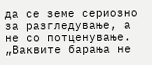да се земе сериозно за разгледување, а не со потценување. „Ваквите барања не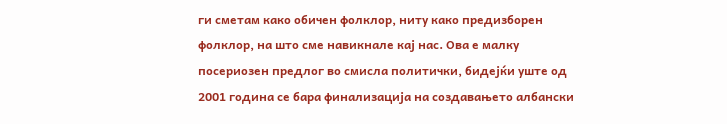ги сметам како обичен фолклор, ниту како предизборен фолклор, на што сме навикнале кај нас. Ова е малку посериозен предлог во смисла политички, бидејќи уште од 2001 година се бара финализација на создавањето албански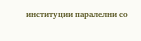институции паралелни со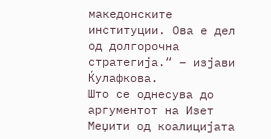македонските институции. Ова е дел од долгорочна стратегија.“ – изјави Ќулафкова.
Што се однесува до аргументот на Изет Меџити од коалицијата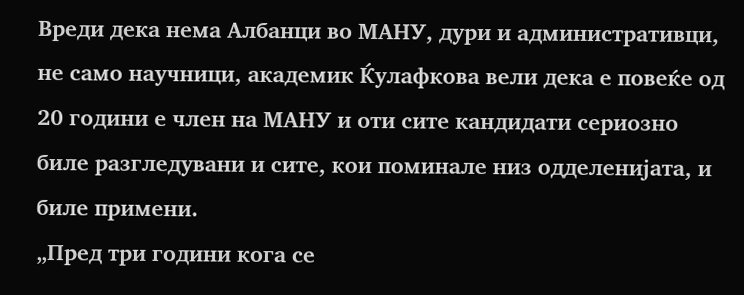Вреди дека нема Албанци во МАНУ, дури и административци, не само научници, академик Ќулафкова вели дека е повеќе од 20 години е член на МАНУ и оти сите кандидати сериозно биле разгледувани и сите, кои поминале низ одделенијата, и биле примени.
„Пред три години кога се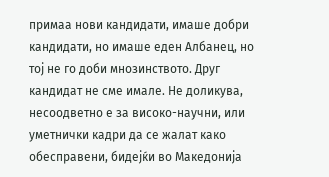примаа нови кандидати, имаше добри кандидати, но имаше еден Албанец, но тој не го доби мнозинството. Друг кандидат не сме имале. Не доликува, несоодветно е за високо-научни, или уметнички кадри да се жалат како обесправени, бидејќи во Македонија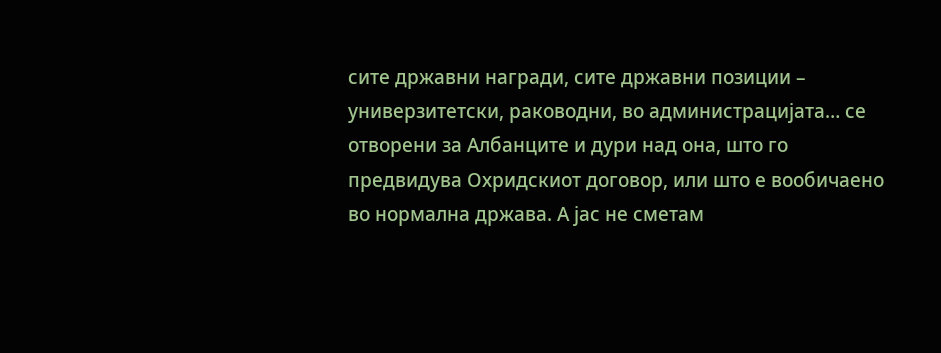сите државни награди, сите државни позиции – универзитетски, раководни, во администрацијата… се отворени за Албанците и дури над она, што го предвидува Охридскиот договор, или што е вообичаено во нормална држава. А јас не сметам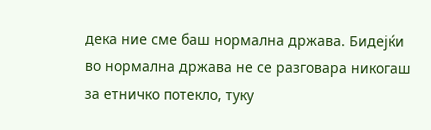дека ние сме баш нормална држава. Бидејќи во нормална држава не се разговара никогаш за етничко потекло, туку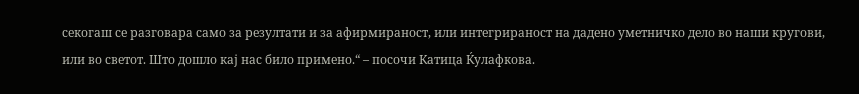секогаш се разговара само за резултати и за афирмираност, или интегрираност на дадено уметничко дело во наши кругови, или во светот. Што дошло кај нас било примено.“ – посочи Катица Ќулафкова.